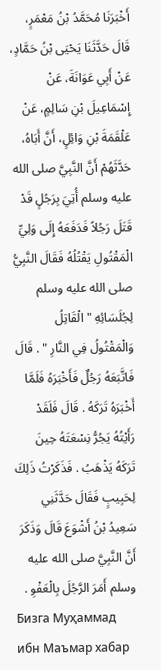أَخْبَرَنَا مُحَمَّدُ بْنُ مَعْمَرٍ، قَالَ حَدَّثَنَا يَحْيَى بْنُ حَمَّادٍ، عَنْ أَبِي عَوَانَةَ، عَنْ إِسْمَاعِيلَ بْنِ سَالِمٍ، عَنْ عَلْقَمَةَ بْنِ وَائِلٍ، أَنَّ أَبَاهُ، حَدَّثَهُمْ أَنَّ النَّبِيَّ صلى الله عليه وسلم أُتِيَ بِرَجُلٍ قَدْ قَتَلَ رَجُلاً فَدَفَعَهُ إِلَى وَلِيِّ الْمَقْتُولِ يَقْتُلُهُ فَقَالَ النَّبِيُّ صلى الله عليه وسلم لِجُلَسَائِهِ " الْقَاتِلُ وَالْمَقْتُولُ فِي النَّارِ " . قَالَ فَاتَّبَعَهُ رَجُلٌ فَأَخْبَرَهُ فَلَمَّا أَخْبَرَهُ تَرَكَهُ . قَالَ فَلَقَدْ رَأَيْتُهُ يَجُرُّ نِسْعَتَهُ حِينَ تَرَكَهُ يَذْهَبُ . فَذَكَرْتُ ذَلِكَ لِحَبِيبٍ فَقَالَ حَدَّثَنِي سَعِيدُ بْنُ أَشْوَعَ قَالَ وَذَكَرَ أَنَّ النَّبِيَّ صلى الله عليه وسلم أَمَرَ الرَّجُلَ بِالْعَفْوِ .
Бизга Муҳаммад ибн Маъмар хабар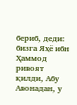бериб, деди: бизга Яҳё ибн Ҳаммод ривоят қилди, Абу Авонадан, у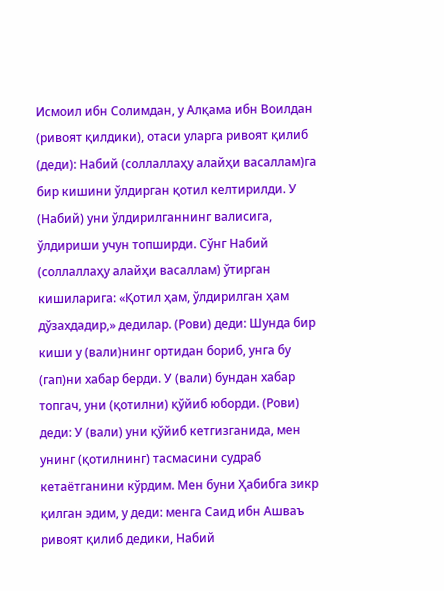Исмоил ибн Солимдан, у Алқама ибн Воилдан (ривоят қилдики), отаси уларга ривоят қилиб (деди): Набий (соллаллаҳу алайҳи васаллам)га бир кишини ўлдирган қотил келтирилди. У (Набий) уни ўлдирилганнинг валисига, ўлдириши учун топширди. Сўнг Набий (соллаллаҳу алайҳи васаллам) ўтирган кишиларига: «Қотил ҳам, ўлдирилган ҳам дўзахдадир,» дедилар. (Рови) деди: Шунда бир киши у (вали)нинг ортидан бориб, унга бу (гап)ни хабар берди. У (вали) бундан хабар топгач, уни (қотилни) қўйиб юборди. (Рови) деди: У (вали) уни қўйиб кетгизганида, мен унинг (қотилнинг) тасмасини судраб кетаётганини кўрдим. Мен буни Ҳабибга зикр қилган эдим, у деди: менга Саид ибн Ашваъ ривоят қилиб дедики, Набий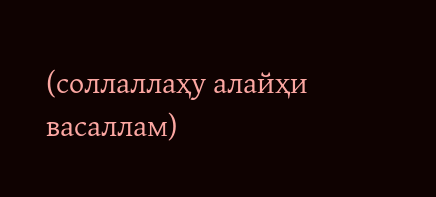(соллаллаҳу алайҳи васаллам)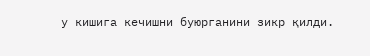у кишига кечишни буюрганини зикр қилди.